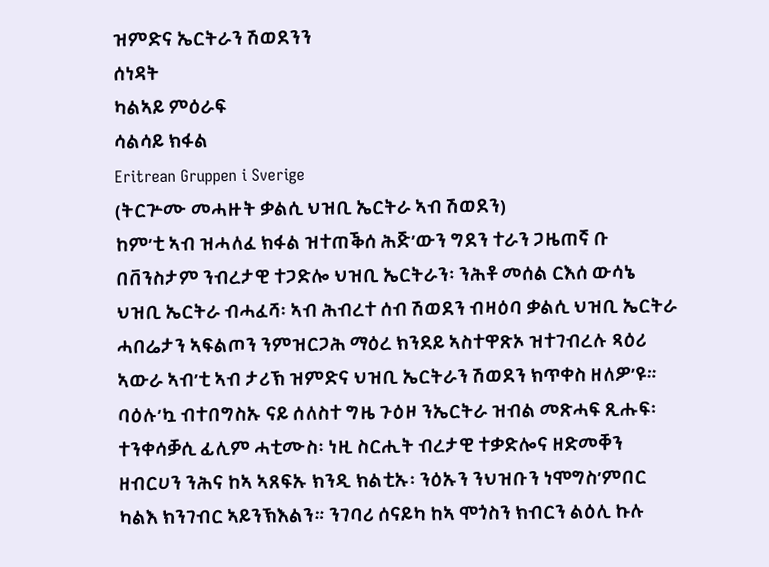ዝምድና ኤርትራን ሽወደንን
ሰነዳት
ካልኣይ ምዕራፍ
ሳልሳይ ክፋል
Eritrean Gruppen i Sverige
(ትርጕሙ መሓዙት ቃልሲ ህዝቢ ኤርትራ ኣብ ሽወደን)
ከም’ቲ ኣብ ዝሓለፈ ክፋል ዝተጠቕሰ ሕጅ’ውን ግደን ተራን ጋዜጠኛ ቡ በቨንስታም ንብረታዊ ተጋድሎ ህዝቢ ኤርትራን፡ ንሕቶ መሰል ርእሰ ውሳኔ ህዝቢ ኤርትራ ብሓፈሻ፡ ኣብ ሕብረተ ሰብ ሽወደን ብዛዕባ ቃልሲ ህዝቢ ኤርትራ ሓበሬታን ኣፍልጦን ንምዝርጋሕ ማዕረ ክንደይ ኣስተዋጽኦ ዝተገብረሉ ጻዕሪ ኣውራ ኣብ’ቲ ኣብ ታሪኽ ዝምድና ህዝቢ ኤርትራን ሽወደን ክጥቀስ ዘለዎ’ዩ። ባዕሉ’ኳ ብተበግስኡ ናይ ሰለስተ ግዜ ጉዕዞ ንኤርትራ ዝብል መጽሓፍ ጺሑፍ፡ ተንቀሳቓሲ ፊሊም ሓቲሙስ፡ ነዚ ስርሒት ብረታዊ ተቃድሎና ዘድመቐን ዘብርሀን ንሕና ከኣ ኣጸፍኡ ክንዲ ክልቲኡ፡ ንዕኡን ንህዝቡን ነሞግስ’ምበር ካልእ ክንገብር ኣይንኽእልን። ንገባሪ ሰናይካ ከኣ ሞጎስን ክብርን ልዕሊ ኩሉ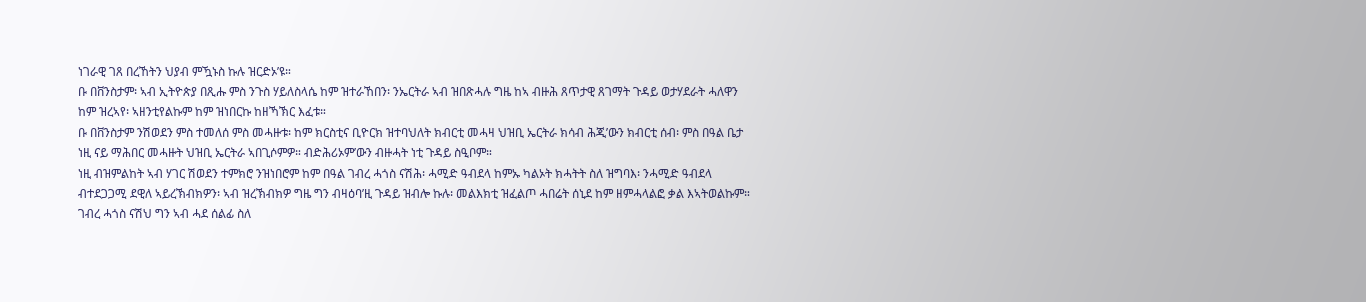ነገራዊ ገጸ በረኸትን ህያብ ምዃኑስ ኩሉ ዝርድኦ’ዩ።
ቡ በቨንስታም፡ ኣብ ኢትዮጵያ በጺሑ ምስ ንጉስ ሃይለስላሴ ከም ዝተራኸበን፡ ንኤርትራ ኣብ ዝበጽሓሉ ግዜ ከኣ ብዙሕ ጸጥታዊ ጸገማት ጉዳይ ወታሃደራት ሓለዋን ከም ዝረኣየ፡ ኣዘንቲየልኩም ከም ዝነበርኩ ከዘኻኽር እፈቱ።
ቡ በቨንስታም ንሽወደን ምስ ተመለሰ ምስ መሓዙቱ፡ ከም ክርስቲና ቢዮርክ ዝተባህለት ክብርቲ መሓዛ ህዝቢ ኤርትራ ክሳብ ሕጂ’ውን ክብርቲ ሰብ፡ ምስ በዓል ቤታ ነዚ ናይ ማሕበር መሓዙት ህዝቢ ኤርትራ ኣበጊሶምዎ። ብድሕሪኦም’ውን ብዙሓት ነቲ ጉዳይ ስዒቦም።
ነዚ ብዝምልከት ኣብ ሃገር ሽወደን ተምክሮ ንዝነበሮም ከም በዓል ገብረ ሓጎስ ናሽሕ፡ ሓሚድ ዓብደላ ከምኡ ካልኦት ክሓትት ስለ ዝግባእ፡ ንሓሚድ ዓብደላ ብተደጋጋሚ ደዊለ ኣይረኽብክዎን፡ ኣብ ዝረኽብክዎ ግዜ ግን ብዛዕባ’ዚ ጉዳይ ዝብሎ ኩሉ፡ መልእክቲ ዝፈልጦ ሓበሬት ሰኒደ ከም ዘምሓላልፎ ቃል እኣትወልኩም። ገብረ ሓጎስ ናሽህ ግን ኣብ ሓደ ሰልፊ ስለ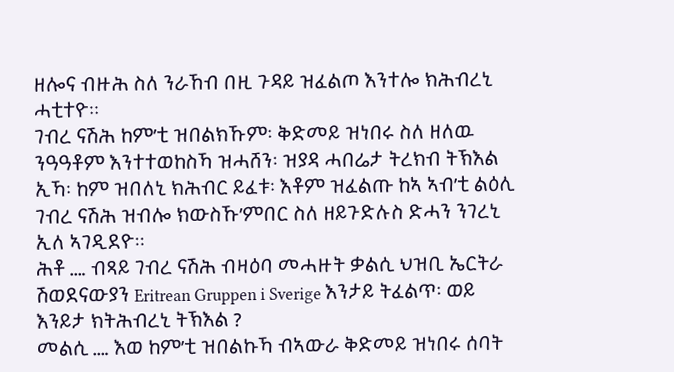ዘሎና ብዙሕ ስለ ንራኸብ በዚ ጉዳይ ዝፈልጦ እንተሎ ክሕብረኒ ሓቲተዮ።
ገብረ ናሽሕ ከም’ቲ ዝበልክኹም፡ ቅድመይ ዝነበሩ ስለ ዘለዉ ንዓዓቶም እንተተወከስኻ ዝሓሸን፡ ዝያዳ ሓበሬታ ትረክብ ትኽእል ኢኻ፡ ከም ዝበለኒ ክሕብር ይፈቱ፡ እቶም ዝፈልጡ ከኣ ኣብ’ቲ ልዕሊ ገብረ ናሽሕ ዝብሎ ክውስኹ’ምበር ስለ ዘይጉድሉስ ድሓን ንገረኒ ኢለ ኣገዲደዮ።
ሕቶ …. ብጻይ ገብረ ናሽሕ ብዛዕባ መሓዙት ቃልሲ ህዝቢ ኤርትራ ሽወደናውያን Eritrean Gruppen i Sverige እንታይ ትፈልጥ፡ ወይ እንይታ ክትሕብረኒ ትኽእል ?
መልሲ …. እወ ከም’ቲ ዝበልኩኻ ብኣውራ ቅድመይ ዝነበሩ ሰባት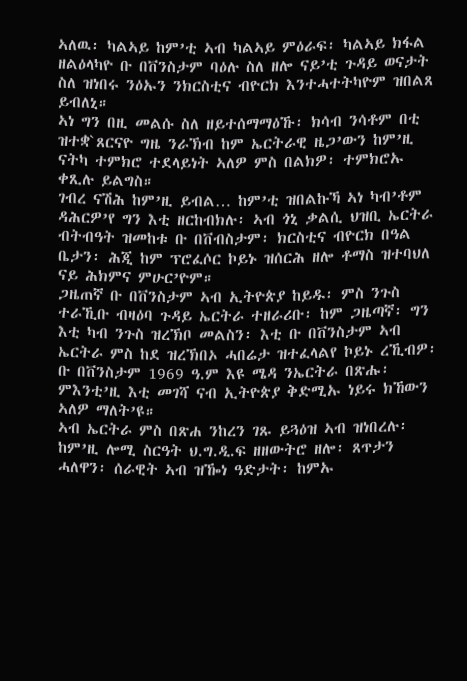ኣለዉ፡ ካልኣይ ከም’ቲ ኣብ ካልኣይ ምዕራፍ፡ ካልኣይ ክፋል ዘልዕላካዮ ቡ በቨንስታም ባዕሉ ስለ ዘሎ ናይ’ቲ ጉዳይ ወናታት ስለ ዝነበሩ ንዕኡን ንክርስቲና ብዮርክ እንተሓተትካዮም ዝበልጸ ይብለኒ።
ኣነ ግን በዚ መልሱ ስለ ዘይተሰማማዕኹ፡ ክሳብ ንሳቶም በቲ ዝተቋ`ጸርናዮ ግዜ ንራኽብ ከም ኤርትራዊ ዜጋ’ውን ከም’ዚ ናትካ ተምክሮ ተደላይነት ኣለዎ ምስ በልክዎ፡ ተምክሮኡ ቀጺሉ ይልግስ።
ገብረ ናሽሕ ከም’ዚ ይብል… ከም’ቲ ዝበልኩኻ ኣነ ካብ’ቶም ዳሕርዎ’የ ግን እቲ ዘርከብክሉ፡ ኣብ ጎኒ ቃልሲ ህዝቢ ኤርትራ ብትብዓት ዝመከቱ ቡ በቨብስታም፡ ክርስቲና ብዮርክ በዓል ቤታን፡ ሕጂ ከም ፕሮፈሶር ኮይኑ ዝሰርሕ ዘሎ ቶማስ ዝተባህለ ናይ ሕክምና ምሁር’ዮም።
ጋዜጠኛ ቡ በቨንስታም ኣብ ኢትዮጵያ ከይዱ፡ ምስ ንጉስ ተራኺቡ ብዛዕባ ጉዳይ ኤርትራ ተዘራሪቡ፡ ከም ጋዜጣኛ፡ ግን እቲ ካብ ንጉስ ዝረኽቦ መልስን፡ እቲ ቡ በቨንስታም ኣብ ኤርትራ ምስ ከደ ዝረኽበኦ ሓበሬታ ዝተፈላልየ ኮይኑ ረኺብዎ፡ ቡ በቨንስታም 1969 ዓ.ም እዩ ሜዳ ንኤርትራ በጽሑ፡ ምእንቲ’ዚ እቲ መገሻ ናብ ኢትዮጵያ ቅድሚኡ ነይሩ ክኸውን ኣለዎ ማለት’ዩ።
ኣብ ኤርትራ ምስ በጽሐ ንከረን ገጹ ይጓዕዝ ኣብ ዝነበረሉ፡ ከም’ዚ ሎሚ ስርዓት ህ.ግ.ዲ.ፍ ዘዘውትሮ ዘሎ፡ ጸጥታን ሓለዋን፡ ሰራዊት ኣብ ዝዀነ ዓድታት፡ ከምኡ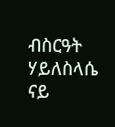ብስርዓት ሃይለስላሴ ናይ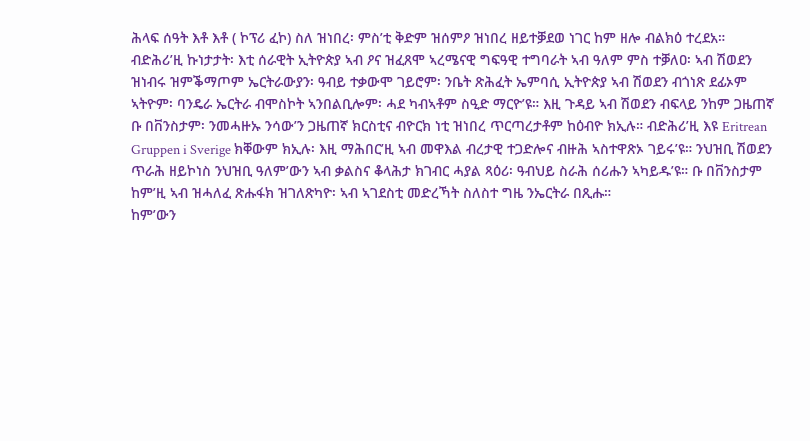ሕላፍ ሰዓት እቶ እቶ ( ኮፕሪ ፈኮ) ስለ ዝነበረ፡ ምስ’ቲ ቅድም ዝሰምዖ ዝነበረ ዘይተቓደወ ነገር ከም ዘሎ ብልክዕ ተረደአ።
ብድሕሪ’ዚ ኩነታታት፡ እቲ ሰራዊት ኢትዮጵያ ኣብ ዖና ዝፈጸሞ ኣረሜናዊ ግፍዓዊ ተግባራት ኣብ ዓለም ምስ ተቓለዐ፡ ኣብ ሽወደን ዝነብሩ ዝምቕማጦም ኤርትራውያን፡ ዓብይ ተቃውሞ ገይሮም፡ ንቤት ጽሕፈት ኤምባሲ ኢትዮጵያ ኣብ ሽወደን ብጎነጽ ደፊኦም ኣትዮም፡ ባንዴራ ኤርትራ ብሞስኮት ኣንበልቢሎም፡ ሓደ ካብኣቶም ስዒድ ማርዮ’ዩ። እዚ ጉዳይ ኣብ ሽወደን ብፍላይ ንከም ጋዜጠኛ ቡ በቨንስታም፡ ንመሓዙኡ ንሳው’ን ጋዜጠኛ ክርስቲና ብዮርክ ነቲ ዝነበረ ጥርጣረታቶም ከዕብዮ ክኢሉ። ብድሕሪ’ዚ እዩ Eritrean Gruppen i Sverige ክቐውም ክኢሉ፡ እዚ ማሕበር’ዚ ኣብ መዋእል ብረታዊ ተጋድሎና ብዙሕ ኣስተዋጽኦ ገይሩ’ዩ። ንህዝቢ ሽወደን ጥራሕ ዘይኮነስ ንህዝቢ ዓለም’ውን ኣብ ቃልስና ቆላሕታ ክገብር ሓያል ጻዕሪ፡ ዓብህይ ስራሕ ሰሪሑን ኣካይዱ’ዩ። ቡ በቨንስታም ከም’ዚ ኣብ ዝሓለፈ ጽሑፋክ ዝገለጽካዮ፡ ኣብ ኣገደስቲ መድረኻት ስለስተ ግዜ ንኤርትራ በጺሑ።
ከም’ውን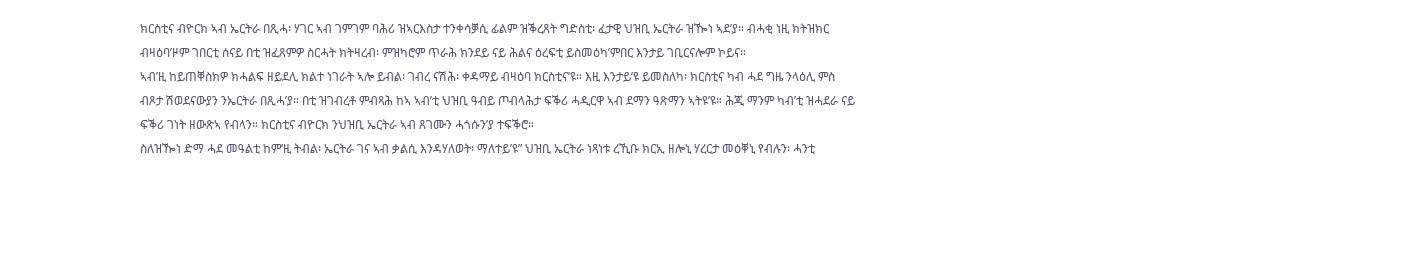ክርስቲና ብዮርክ ኣብ ኤርትራ በጺሓ፡ ሃገር ኣብ ገምገም ባሕሪ ዝኣርእስታ ተንቀሳቓሲ ፊልም ዝቕረጸት ግድስቲ፡ ፈታዊ ህዝቢ ኤርትራ ዝዀነ ኣደ’ያ። ብሓቂ ነዚ ክትዝክር ብዛዕባ’ዞም ገበርቲ ሰናይ በቲ ዝፈጸምዎ ስርሓት ክትዛረብ፡ ምዝካሮም ጥራሕ ክንደይ ናይ ሕልና ዕረፍቲ ይስመዕካ’ምበር እንታይ ገቢርናሎም ኮይና።
ኣብ’ዚ ከይጠቐስክዎ ክሓልፍ ዘይደሊ ክልተ ነገራት ኣሎ ይብል፡ ገብረ ናሽሕ፡ ቀዳማይ ብዛዕባ ክርስቲና’ዩ። እዚ እንታይ’ዩ ይመስለካ፡ ክርስቲና ካብ ሓደ ግዜ ንላዕሊ ምስ ብጾታ ሽወደናውያን ንኤርትራ በጺሓ’ያ። በቲ ዝገብረቶ ምብጻሕ ከኣ ኣብ’ቲ ህዝቢ ዓብይ ጦብላሕታ ፍቕሪ ሓዲርዋ ኣብ ደማን ዓጽማን ኣትዩ’ዩ። ሕጂ ማንም ካብ’ቲ ዝሓደራ ናይ ፍቕሪ ገነት ዘውጽኣ የብላን። ክርስቲና ብዮርክ ንህዝቢ ኤርትራ ኣብ ጸገሙን ሓጎሱን’ያ ተፍቕሮ።
ስለዝዀነ ድማ ሓደ መዓልቲ ከም’ዚ ትብል፡ ኤርትራ ገና ኣብ ቃልሲ እንዳሃለወት፡ ማለተይ’ዩ” ህዝቢ ኤርትራ ነጻነቱ ረኺቡ ክርኢ ዘሎኒ ሃረርታ መዕቐኒ የብሉን፡ ሓንቲ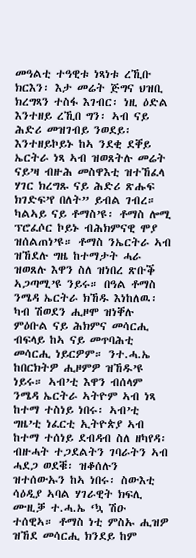መዓልቲ ተዓዊቱ ነጻነቱ ረኺቡ ክርእን፡ እታ መሬት ጅግና ህዝቢ ክረግጻን ተስፋ እገብር፡ ነዚ ዕድል እንተዘይ ረኺበ ግን፡ ኣብ ናይ ሕድሪ መዝገብይ ንወደይ፡ እንተዘይኮይኑ ከኣ ንደቂ ደቐይ ኤርትራ ነጻ ኣብ ዝወጸትሉ መሬት ናይ’ዛ ብዙሕ መስዋእቲ ዝተኸፈላ ሃገር ክረግጹ ናይ ሕድሪ ጽሑፍ ክገድፍ’የ በለት” ይብል ገብረ።
ካልኣይ ናይ ቶማስ’ዩ፡ ቶማስ ሎሚ ፕሮፈሶር ኮይኑ ብሕክምናዊ ሞያ ዝሰልጠነ’ዩ። ቶማስ ንኤርትራ ኣብ ዝኸደሉ ግዜ ከተማታት ሓራ ዝወጸሉ እዋን ስለ ዝነበረ ጽቡቕ ኣጋጣሚ’ዩ ንይሩ። በዓል ቶማስ ንሜዳ ኤርትራ ክኸዱ እነከለዉ፡ ካብ ሽወደን ሒዞሞ ዝነቐሉ ምዕቡል ናይ ሕክምና መሳርሒ ብፍላይ ከኣ ናይ መጥባሕቲ መሳርሒ ነይርዎም። ንተ.ሓ.ኤ ከበርክትዎ ሒዞምዎ ዝኸዱ’ዩ ነይሩ። ኣብ’ቲ እዋን ብሰላም ንሜዳ ኤርትራ ኣትዮም ኣብ ነጻ ከተማ ተስነይ ነበሩ፡ ኣብ’ቲ ግዜ’ቲ ነፈርቲ ኢትዮጵያ ኣብ ከተማ ተሰነይ ደብዳብ ስለ ዘካየዳ፡ ብዙሓት ተጋደልትን ገባራትን ኣብ ሓደጋ ወደቑ፡ ዝቆሰሉን ዝተሰውኡን ከኣ ነበሩ፡ ስውእቲ ሳዕዲያ ኣባል ሃገራዊት ክፍሊ ሙዚቓ ተ.ሓ.ኤ ‘ኳ ሽዑ ተሰዊኣ። ቶማስ ነቲ ምስኡ ሒዝዎ ዝኸደ መሳርሒ ክንደይ ከም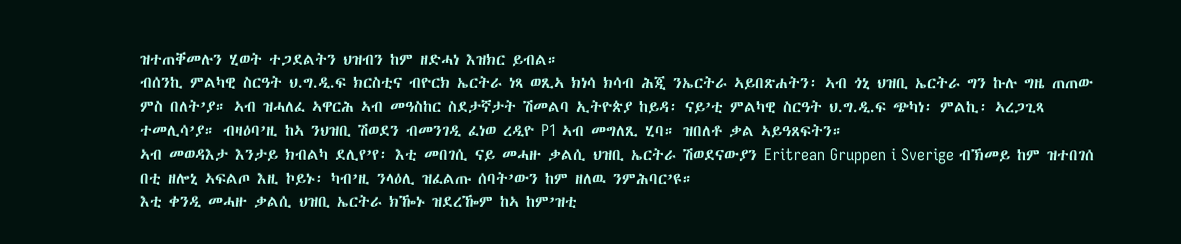ዝተጠቐመሉን ሂወት ተጋደልትን ህዝብን ከም ዘድሓነ እዝክር ይብል።
ብሰንኪ ምልካዊ ስርዓት ህ.ግ.ዲ.ፍ ክርስቲና ብዮርክ ኤርትራ ነጻ ወጺኣ ክነሳ ክሳብ ሕጂ ንኤርትራ ኣይበጽሐትን፡ ኣብ ጎኒ ህዝቢ ኤርትራ ግን ኩሉ ግዜ ጠጠው ምስ በለት’ያ። ኣብ ዝሓለፈ ኣዋርሕ ኣብ መዓስከር ስደታኛታት ሽመልባ ኢትዮጵያ ከይዳ፡ ናይ’ቲ ምልካዊ ስርዓት ህ.ግ.ዲ.ፍ ጭካነ፡ ምልኪ፡ ኣረጋጊጻ ተመሊሳ’ያ። ብዛዕባ’ዚ ከኣ ንህዝቢ ሽወደን ብመንገዲ ፈነወ ረዲዮ P1 ኣብ መግለጺ ሂባ። ዝበለቶ ቃል ኣይዓጸፍትን።
ኣብ መወዳእታ እንታይ ክብልካ ደሊየ’የ፡ እቲ መበገሲ ናይ መሓዙ ቃልሲ ህዝቢ ኤርትራ ሽወደናውያን Eritrean Gruppen i Sverige ብኽመይ ከም ዝተበገሰ በቲ ዘሎኒ ኣፍልጦ እዚ ኮይኑ፡ ካብ’ዚ ንላዕሊ ዝፈልጡ ሰባት’ውን ከም ዘለዉ ንምሕባር’ዩ።
እቲ ቀንዲ መሓዙ ቃልሲ ህዝቢ ኤርትራ ክዀኑ ዝደረዀም ከኣ ከም’ዝቲ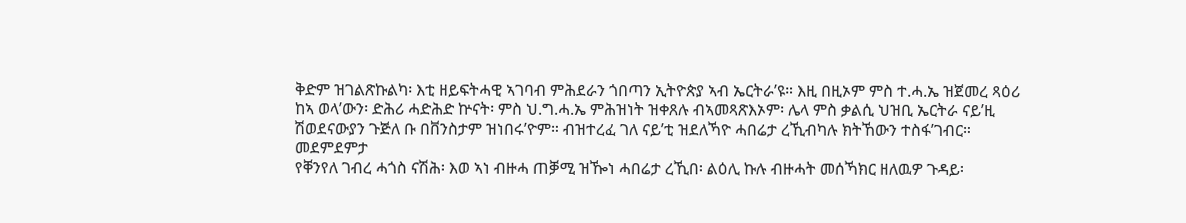ቅድም ዝገልጽኩልካ፡ እቲ ዘይፍትሓዊ ኣገባብ ምሕደራን ጎበጣን ኢትዮጵያ ኣብ ኤርትራ’ዩ። እዚ በዚኦም ምስ ተ.ሓ.ኤ ዝጀመረ ጻዕሪ ከኣ ወላ’ውን፡ ድሕሪ ሓድሕድ ኵናት፡ ምስ ህ.ግ.ሓ.ኤ ምሕዝነት ዝቀጸሉ ብኣመጻጽእኦም፡ ሌላ ምስ ቃልሲ ህዝቢ ኤርትራ ናይ’ዚ ሽወደናውያን ጉጅለ ቡ በቨንስታም ዝነበሩ’ዮም። ብዝተረፈ ገለ ናይ’ቲ ዝደለኻዮ ሓበሬታ ረኺብካሉ ክትኸውን ተስፋ’ገብር።
መደምደምታ
የቐንየለ ገብረ ሓጎስ ናሽሕ፡ እወ ኣነ ብዙሓ ጠቓሚ ዝዀነ ሓበሬታ ረኺበ፡ ልዕሊ ኩሉ ብዙሓት መሰኻክር ዘለዉዎ ጉዳይ፡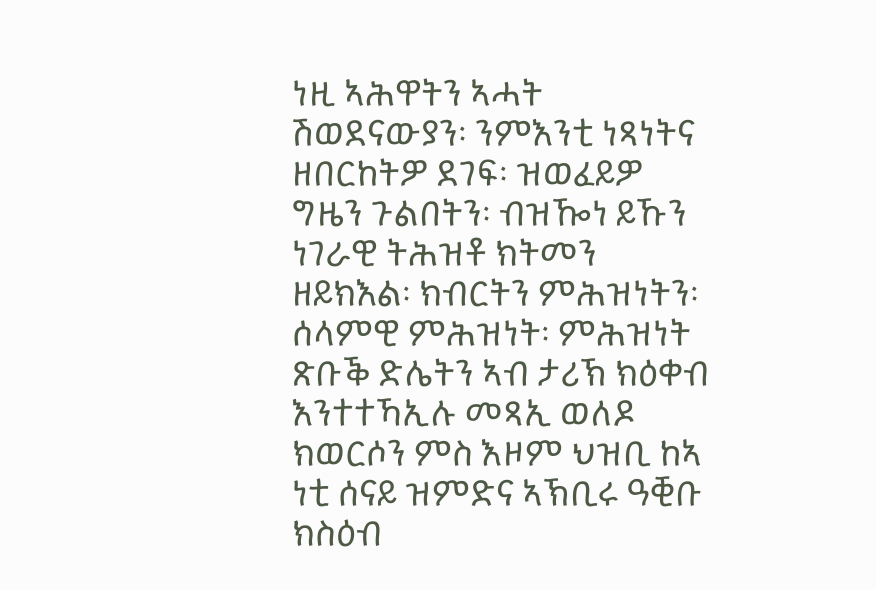ነዚ ኣሕዋትን ኣሓት ሽወደናውያን፡ ንምእንቲ ነጻነትና ዘበርከትዎ ደገፍ፡ ዝወፈይዎ ግዜን ጉልበትን፡ ብዝዀነ ይኹን ነገራዊ ትሕዝቶ ክትመን ዘይክእል፡ ክብርትን ምሕዝነትን፡ ሰላምዊ ምሕዝነት፡ ምሕዝነት ጽቡቕ ድሌትን ኣብ ታሪኽ ክዕቀብ እንተተኻኢሉ መጻኢ ወለዶ ክወርሶን ምስ እዞም ህዝቢ ከኣ ነቲ ሰናይ ዝምድና ኣኽቢሩ ዓቒቡ ክስዕብ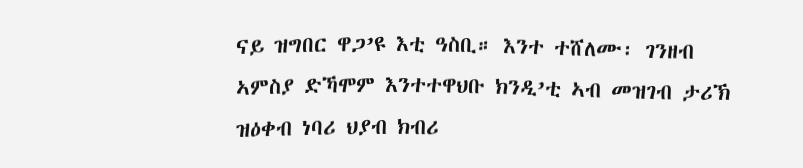ናይ ዝግበር ዋጋ’ዩ እቲ ዓስቢ። እንተ ተሸለሙ፡ ገንዘብ ኣምስያ ድኻሞም እንተተዋህቡ ክንዲ’ቲ ኣብ መዝገብ ታሪኽ ዝዕቀብ ነባሪ ህያብ ክብሪ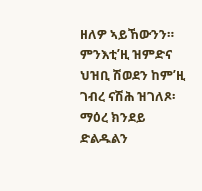ዘለዎ ኣይኸውንን።
ምንእቲ’ዚ ዝምድና ህዝቢ ሽወደን ከም’ዚ ገብረ ናሽሕ ዝገለጾ፡ ማዕረ ክንደይ ድልዱልን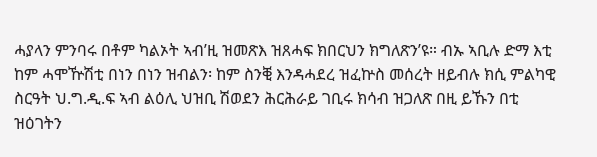ሓያላን ምንባሩ በቶም ካልኦት ኣብ’ዚ ዝመጽእ ዝጸሓፍ ክበርህን ክግለጽን’ዩ። ብኡ ኣቢሉ ድማ እቲ ከም ሓሞዅሽቲ በነን በነን ዝብልን፡ ከም ስንቒ እንዳሓደረ ዝፈኵስ መሰረት ዘይብሉ ክሲ ምልካዊ ስርዓት ህ.ግ.ዲ.ፍ ኣብ ልዕሊ ህዝቢ ሽወደን ሕርሕራይ ገቢሩ ክሳብ ዝጋለጽ በዚ ይኹን በቲ ዝዕገትን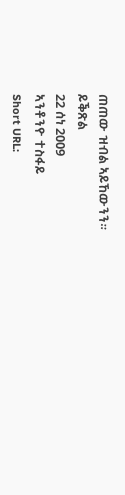ጠጠው ዝብል ኣይኸውንን።
ይቕጽል
22 ሰነ 2009
ኣንቶንዮ ተስፋይ
Short URL: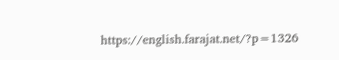https://english.farajat.net/?p=1326